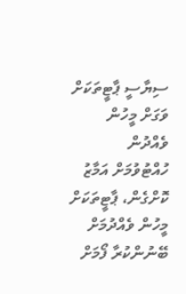ސިޔާސީ ޕާޓީތަކަށް ވަގަށް މީހުން ވެއްދުން ހުއްޓުވުމަށް އަމާޒު ކޮށްގެން، ޕާޓީތަކަށް މީހުން ވެއްދުމަށް ބޭނުންކުރާ ފޯމަށް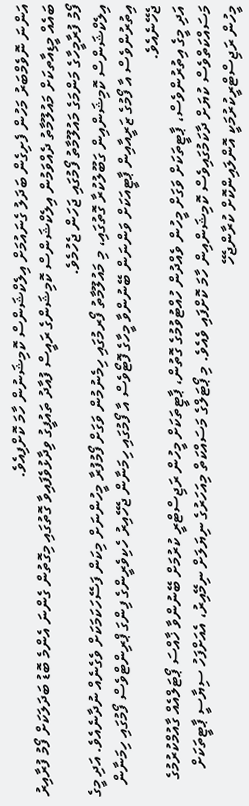އަންނަ ނޮވެމްބަރު މަހުން ފެށިގެން ބަދަލު ގެނައުމަށް އިލެކްޝަންސް ކޮމިޝަނުން ހާމަ ކޮށްފިއެވެ.
ބައެއް މީޑިއާތކަށް މައުލޫމާތު ދެއްވަމުން އިލެކްޝަންސް ކޮމިޝަންގެ ރައީސް ފުއާދު ތައުފީގު ވިދާޅުވެފައިވާ ގޮތުގައި މިގޮތުން ގެންނަ އެންމެ ބޮޑު ބަދަލަކަށް ފޯމު ފުރާއިރު ފޯމު ފުރާމީހާގެ މަންމަގެ މައުލޫމާތު ފޯމުގައި ޖަހަން ޖެހުމެވެ.
އިލެކްޝަންސް ކޮމިޝަންއިން ގަބޫލުކުރާ ގޮތުގައި، މި މައުލޫމާތު ފޯރމުގައި ހިމެނުމުން ވަގަށް ފޯމުފުރާ މީހުންނަށް މިކަން ފަސޭހަކަމަކަށް ވެގެނެއް ނުދާނެއެވެ. އަދި މީގެ އިތުރުންވެސް އާ ފޯމުގެ ޒަރީއާއިން ޕާޓީއަކަށް ވަންނަން ބޭނުންވާ މީހާގެ ފޮޓޯވެސް އާ ފޯމުގައި ހިމަނާން ޖެހޭއިރު ހެކިވެރީންގެ ފިންގަ ޕްރިންޓްވެސް ފޯމުގައި ހިމަނާން ޖެހޭނެއެވެ.
އަދި މީގެ އިތުރުންވެސް، ޕާޓީތަކަށް ވަގަށް މީހުން ވެއްދުން ހުއްޓުވުމުގެ ގޮތުން، ޕާޓީތަކަށް މީހުން ރަޖިސްޓްރީ ކުރުމަށް ބޭނުންވާ ޚާއްސަ ޕޯޓަލްއެއް ގާއުމްކުރުމުގެ މަސައްކަތްވެސް ކުޔަށް ދާކަމުގައިވެސް ކޮމިޝަންއިން ހާމަ ކޮށްފައި ވެއެވެ. މި ޕޯޓަލްގެ މަސައްކަތް މިއަހަރުގެ ނިޔަލަށް ނިމޭއިރު، އެއަށްފަހު ސިޔާސީ ޕާޓީތަކަށް މީހުން ރަޖިސްޓްރީކުރުމަކީ އޮންލައިންކޮށް ކުރާންޖެހޭ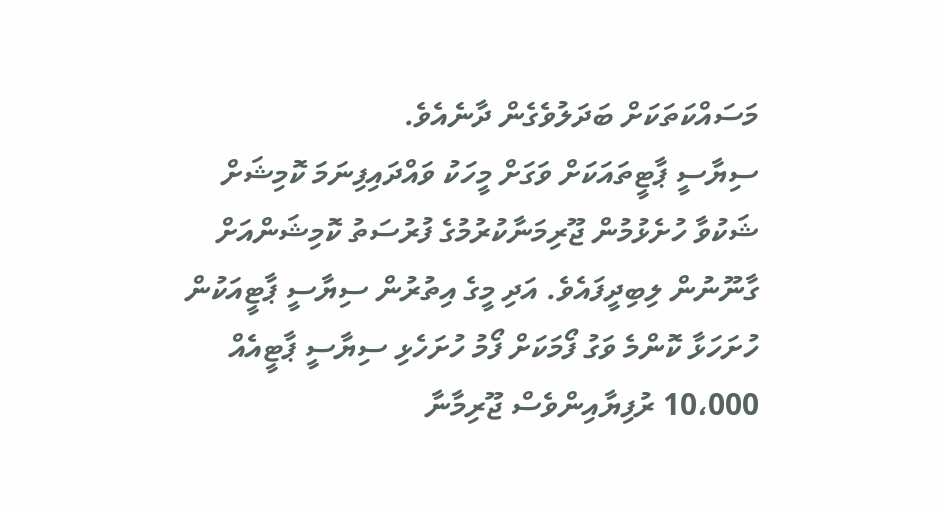މަސައްކަތަކަށް ބަދަލުވެގެން ދާނެއެވެ.
ސިޔާސީ ޕާޓީތައަކަށް ވަގަށް މީހަކު ވައްދައިފިނަމަ ކޮމިޝަށް ޝަކުވާ ހުށެޅުމުން ޖޫރިމަނާކުރުމުގެ ފުރުސަތު ކޮމިޝަންއަށް ގާނޫނުން ލިބިދީފައެވެ. އަދި މީގެ އިތުރުން ސިޔާސީ ޕާޓީއަކުން ހުށަހަޅާ ކޮންމެ ވަގު ފޯމަކަށް ފޯމު ހުށަހެޅި ސިޔާސީ ޕާޓީއެއް 10،000 ރުފިޔާއިންވެސް ޖޫރިމާނާ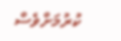ކުރުމަށްވެސް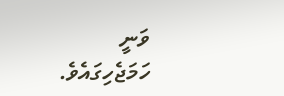ވަނީ ހަމަޖެހިގައެވެ.